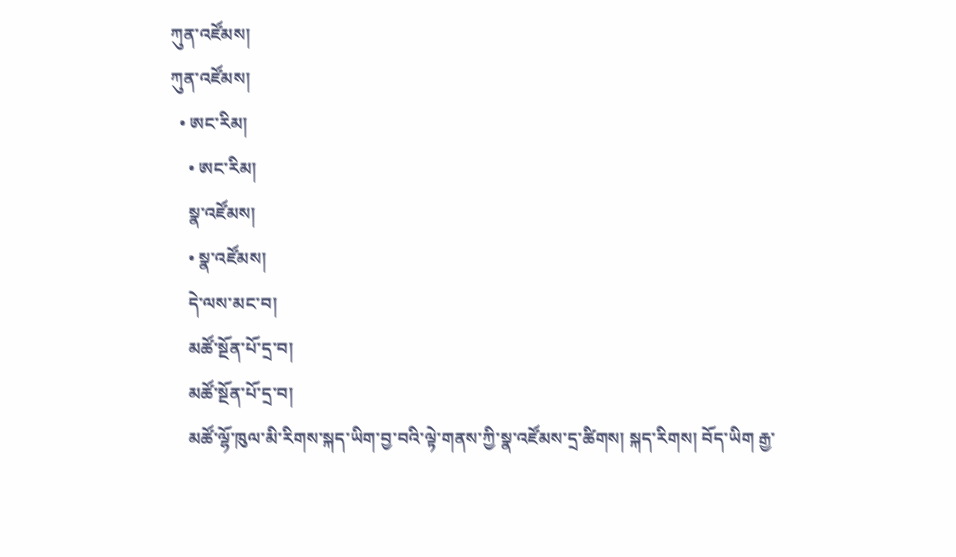ཀུན་འཛོམས།
ཀུན་འཛོམས།
  • ཨང་རིམ།
    • ཨང་རིམ།
    སྣ་འཛོམས།
    • སྣ་འཛོམས།
    དེ་ལས་མང་བ།
    མཚོ་སྔོན་པོ་དྲ་བ།
    མཚོ་སྔོན་པོ་དྲ་བ།
    མཚོ་ལྷོ་ཁུལ་མི་རིགས་སྐད་ཡིག་བྱ་བའི་ལྟེ་གནས་ཀྱི་སྣ་འཛོམས་དྲ་ཚིགས། སྐད་རིགས། བོད་ཡིག རྒྱ་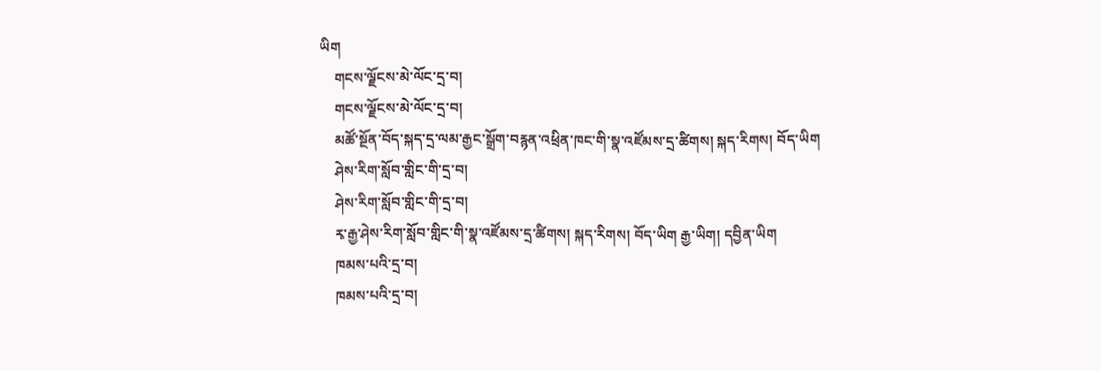ཡིག
    གངས་ལྗོངས་མེ་ལོང་དྲ་བ།
    གངས་ལྗོངས་མེ་ལོང་དྲ་བ།
    མཚོ་སྔོན་བོད་སྐད་དྲ་ལམ་རྒྱང་སྒྲོག་བརྙན་འཕྲིན་ཁང་གི་སྣ་འཛོམས་དྲ་ཚིགས། སྐད་རིགས། བོད་ཡིག
    ཤེས་རིག་སློབ་གླིང་གི་དྲ་བ།
    ཤེས་རིག་སློབ་གླིང་གི་དྲ་བ།
    རྭ་རྒྱ་ཤེས་རིག་སློབ་གླིང་གི་སྣ་འཛོམས་དྲ་ཚིགས། སྐད་རིགས། བོད་ཡིག རྒྱ་ཡིག། དབྱིན་ཡིག
    ཁམས་པའི་དྲ་བ།
    ཁམས་པའི་དྲ་བ།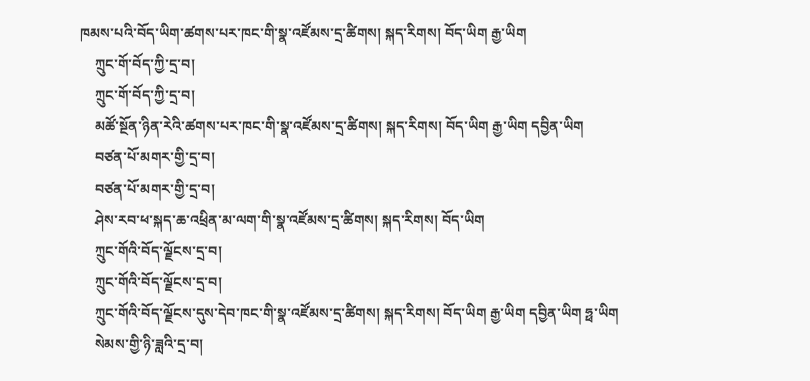ཁམས་པའི་བོད་ཡིག་ཚགས་པར་ཁང་གི་སྣ་འཛོམས་དྲ་ཚིགས། སྐད་རིགས། བོད་ཡིག རྒྱ་ཡིག
    ཀྲུང་གོ་བོད་ཀྱི་དྲ་བ།
    ཀྲུང་གོ་བོད་ཀྱི་དྲ་བ།
    མཚོ་སྔོན་ཉིན་རེའི་ཚགས་པར་ཁང་གི་སྣ་འཛོམས་དྲ་ཚིགས། སྐད་རིགས། བོད་ཡིག རྒྱ་ཡིག དབྱིན་ཡིག
    བཙན་པོ་མགར་གྱི་དྲ་བ།
    བཙན་པོ་མགར་གྱི་དྲ་བ།
    ཤེས་རབ་ཕ་སྐད་ཆ་འཕྲིན་མ་ལག་གི་སྣ་འཛོམས་དྲ་ཚིགས། སྐད་རིགས། བོད་ཡིག
    ཀྲུང་གོའི་བོད་ལྗོངས་དྲ་བ།
    ཀྲུང་གོའི་བོད་ལྗོངས་དྲ་བ།
    ཀྲུང་གོའི་བོད་ལྗོངས་དུས་དེབ་ཁང་གི་སྣ་འཛོམས་དྲ་ཚིགས། སྐད་རིགས། བོད་ཡིག རྒྱ་ཡིག དབྱིན་ཡིག ཧྥ་ཡིག
    སེམས་གྱི་ཉི་ཟླའི་དྲ་བ།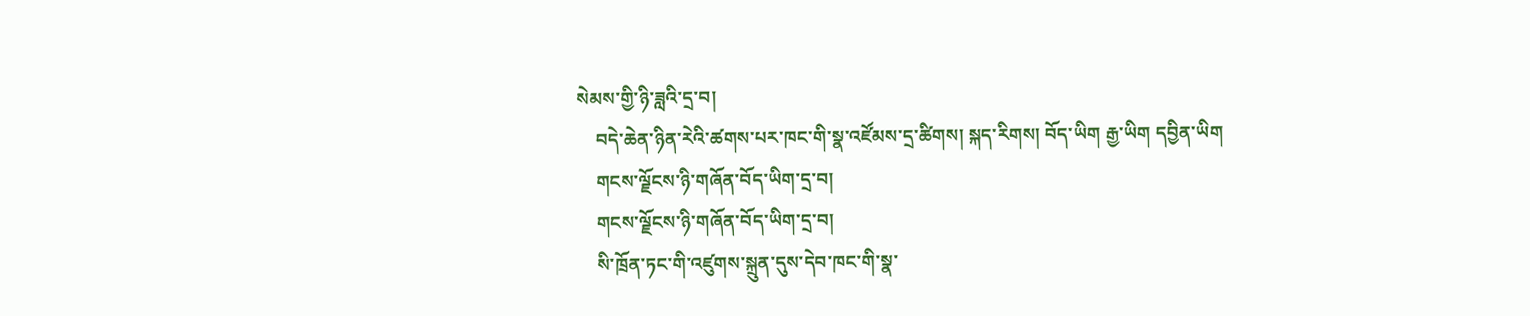སེམས་གྱི་ཉི་ཟླའི་དྲ་བ།
    བདེ་ཆེན་ཉིན་རེའི་ཚགས་པར་ཁང་གི་སྣ་འཛོམས་དྲ་ཚིགས། སྐད་རིགས། བོད་ཡིག རྒྱ་ཡིག དབྱིན་ཡིག
    གངས་ལྗོངས་ཉི་གཞོན་བོད་ཡིག་དྲ་བ།
    གངས་ལྗོངས་ཉི་གཞོན་བོད་ཡིག་དྲ་བ།
    སི་ཁྲོན་ཏང་གི་འཛུགས་སྐྲུན་དུས་དེབ་ཁང་གི་སྣ་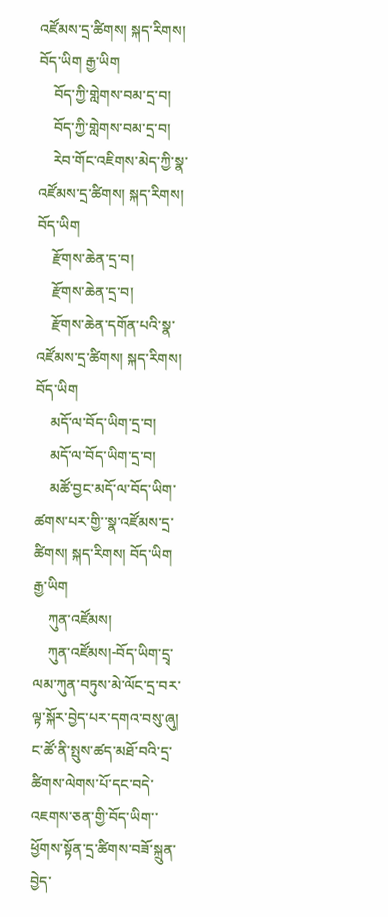འཛོམས་དྲ་ཚིགས། སྐད་རིགས། བོད་ཡིག རྒྱ་ཡིག
    བོད་ཀྱི་གླེགས་བམ་དྲ་བ།
    བོད་ཀྱི་གླེགས་བམ་དྲ་བ།
    རེབ་གོང་འཇིགས་མེད་ཀྱི་སྣ་འཛོམས་དྲ་ཚིགས། སྐད་རིགས། བོད་ཡིག
    རྫོགས་ཆེན་དྲ་བ།
    རྫོགས་ཆེན་དྲ་བ།
    རྫོགས་ཆེན་དགོན་པའི་སྣ་འཛོམས་དྲ་ཚིགས། སྐད་རིགས། བོད་ཡིག
    མདོ་ལ་བོད་ཡིག་དྲ་བ།
    མདོ་ལ་བོད་ཡིག་དྲ་བ།
    མཚོ་བྱང་མདོ་ལ་བོད་ཡིག་ཚགས་པར་གྱི་་སྣ་འཛོམས་དྲ་ཚིགས། སྐད་རིགས། བོད་ཡིག རྒྱ་ཡིག
    ཀུན་འཛོམས།
    ཀུན་འཛོམས།-བོད་ཡིག་དྲྭ་ལམ་ཀུན་བཏུས་མེ་ལོང་དྲ་བར་ལྟ་སྐོར་བྱེད་པར་དགའ་བསུ་ཞུ། ང་ཚོ་ནི་སྤུས་ཚད་མཐོ་བའི་དྲ་ཚིགས་ལེགས་པོ་དང་བདེ་འཇགས་ཅན་གྱི་བོད་ཡིག་་ཕྱོགས་སྟོན་དྲ་ཚིགས་བཟོ་སྐྲུན་བྱེད་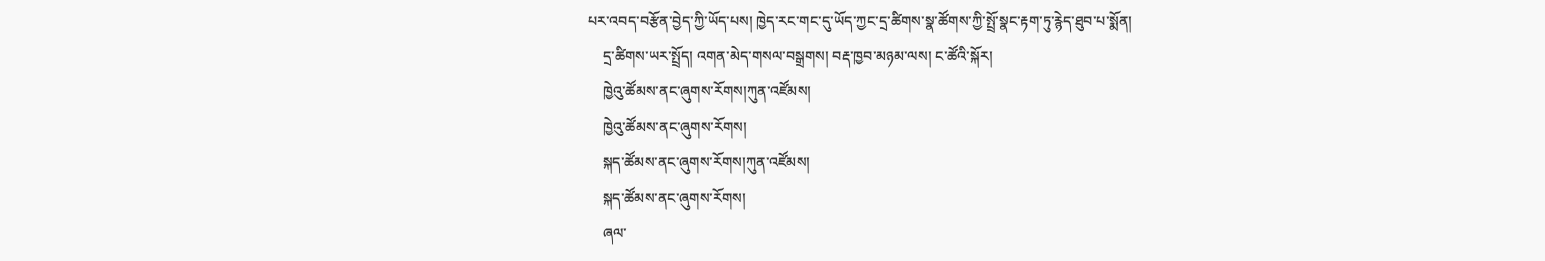པར་འབད་བརྩོན་བྱེད་ཀྱི་ཡོད་པས། ཁྱེད་རང་གང་དུ་ཡོད་ཀྱང་དྲ་ཚིགས་སྣ་ཚོགས་ཀྱི་སྤྲོ་སྣང་རྟག་ཏུ་རྙེད་ཐུབ་པ་སྨོན།
    དྲ་ཚིགས་ཡར་སྤྲོད། འགན་མེད་གསལ་བསྒྲགས། བརྡ་ཁྱབ་མཉམ་ལས། ང་ཚོའི་སྐོར།
    ཁྱེའུ་ཚོམས་ནང་ཞུགས་རོགས།ཀུན་འཛོམས།
    ཁྱེའུ་ཚོམས་ནང་ཞུགས་རོགས།
    སྐད་ཚོམས་ནང་ཞུགས་རོགས།ཀུན་འཛོམས།
    སྐད་ཚོམས་ནང་ཞུགས་རོགས།
    ཞལ་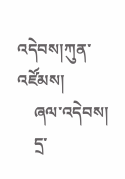འདེབས།ཀུན་འཛོམས།
    ཞལ་འདེབས།
    དྲ་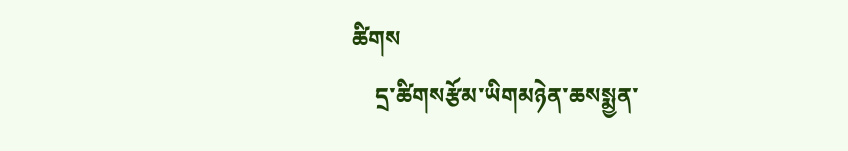ཚིགས
    དྲ་ཚིགསརྩོམ་ཡིགམཉེན་ཆསསྨྱན་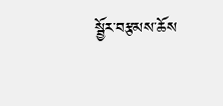སྦྱོར་བརྩམས་ཆོས